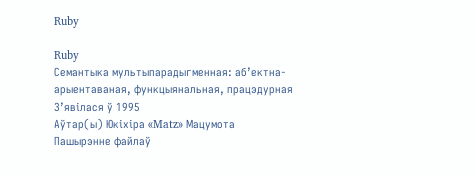Ruby

Ruby
Семантыка мультыпарадыгменная: аб’ектна-арыентаваная, функцыянальная, працэдурная
З’явілася ў 1995
Аўтар(ы) Юкіхіра «Matz» Мацумота
Пашырэнне файлаў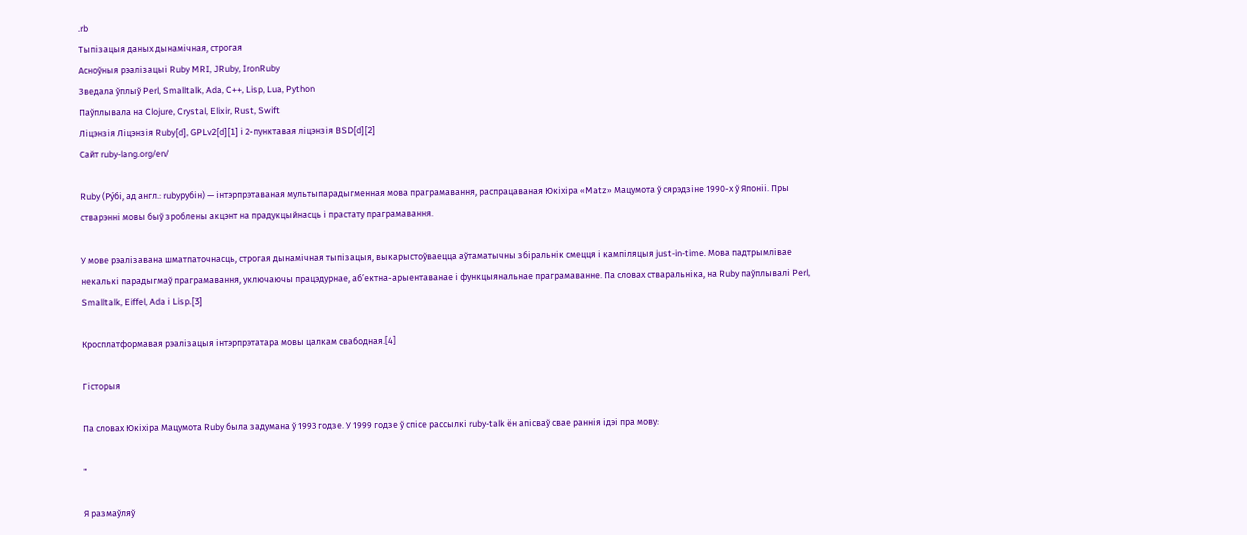.rb
Тыпізацыя даных дынамічная, строгая
Асноўныя рэалізацыі Ruby MRI, JRuby, IronRuby
Зведала ўплыў Perl, Smalltalk, Ada, C++, Lisp, Lua, Python
Паўплывала на Clojure, Crystal, Elixir, Rust, Swift
Ліцэнзія Ліцэнзія Ruby[d], GPLv2[d][1] і 2-пунктавая ліцэнзія BSD[d][2]
Сайт ruby-lang.org/en/

Ruby (Ру́бі, ад англ.: rubyрубін) — інтэрпрэтаваная мультыпарадыгменная мова праграмавання, распрацаваная Юкіхіра «Matz» Мацумота ў сярэдзіне 1990-х ў Японіі. Пры стварэнні мовы быў зроблены акцэнт на прадукцыйнасць і прастату праграмавання.

У мове рэалізавана шматпаточнасць, строгая дынамічная тыпізацыя, выкарыстоўваецца аўтаматычны збіральнік смецця і кампіляцыя just-in-time. Мова падтрымлівае некалькі парадыгмаў праграмавання, уключаючы працэдурнае, аб’ектна-арыентаванае і функцыянальнае праграмаванне. Па словах стваральніка, на Ruby паўплывалі Perl, Smalltalk, Eiffel, Ada і Lisp.[3]

Кросплатформавая рэалізацыя інтэрпрэтатара мовы цалкам свабодная.[4]

Гісторыя

Па словах Юкіхіра Мацумота Ruby была задумана ў 1993 годзе. У 1999 годзе ў спісе рассылкі ruby-talk ён апісваў свае раннія ідэі пра мову:

"

Я размаўляў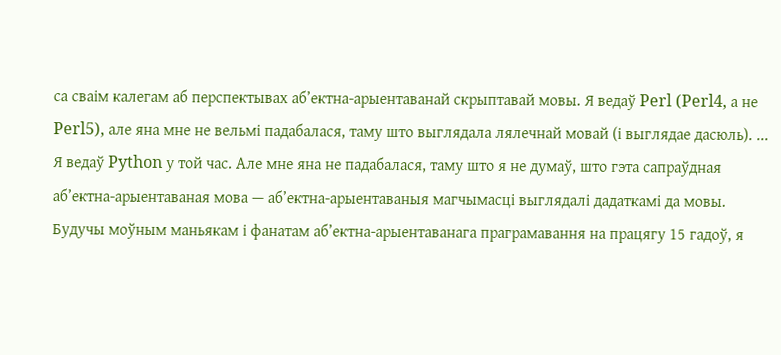са сваім калегам аб перспектывах аб’ектна-арыентаванай скрыптавай мовы. Я ведаў Perl (Perl4, а не Perl5), але яна мне не вельмі падабалася, таму што выглядала лялечнай мовай (і выглядае дасюль). ... Я ведаў Python у той час. Але мне яна не падабалася, таму што я не думаў, што гэта сапраўдная аб’ектна-арыентаваная мова — аб’ектна-арыентаваныя магчымасці выглядалі дадаткамі да мовы. Будучы моўным маньякам і фанатам аб’ектна-арыентаванага праграмавання на працягу 15 гадоў, я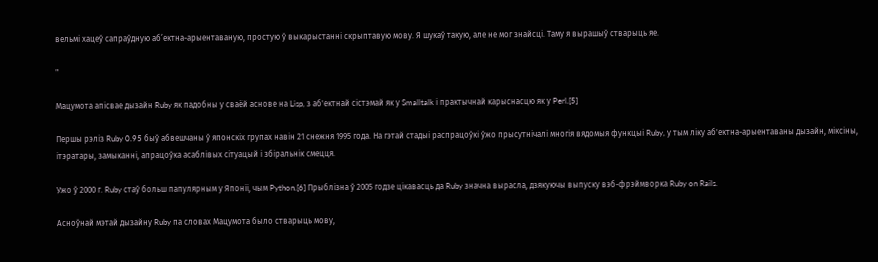вельмі хацеў сапраўдную аб’ектна-арыентаваную, простую ў выкарыстанні скрыптавую мову. Я шукаў такую, але не мог знайсці. Таму я вырашыў стварыць яе.

"

Мацумота апісвае дызайн Ruby як падобны у сваёй аснове на Lisp, з аб'ектнай сістэмай як у Smalltalk і практычнай карыснасцю як у Perl.[5]

Першы рэліз Ruby 0.95 быў абвешчаны ў японскіх групах навін 21 снежня 1995 года. На гэтай стадыі распрацоўкі ўжо прысутнічалі многія вядомыя функцыі Ruby, у тым ліку аб'ектна-арыентаваны дызайн, міксіны, ітэратары, замыканні, апрацоўка асаблівых сітуацый і збіральнік смецця.

Ужо ў 2000 г. Ruby стаў больш папулярным у Японіі, чым Python.[6] Прыблізна ў 2005 годзе цікавасць да Ruby значна вырасла, дзякуючы выпуску вэб-фрэймворка Ruby on Rails.

Асноўнай мэтай дызайну Ruby па словах Мацумота было стварыць мову,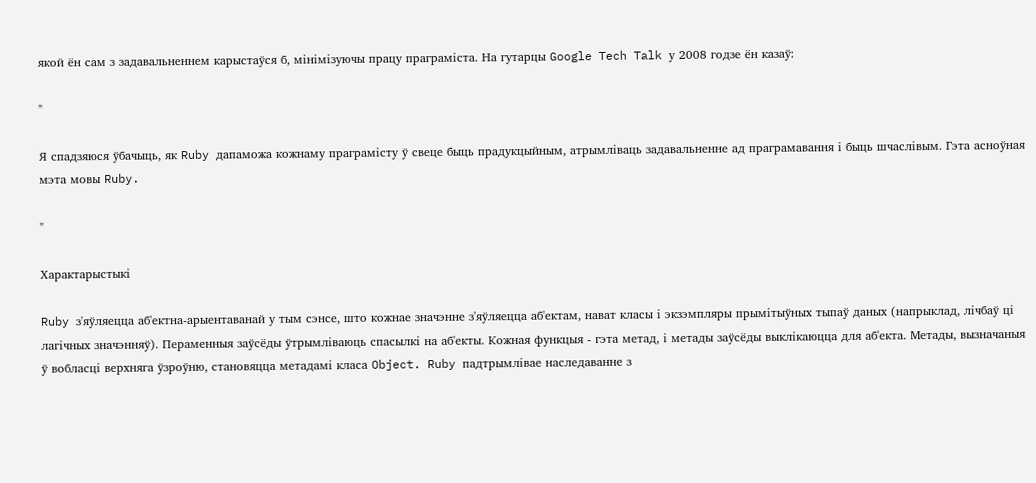якой ён сам з задавальненнем карыстаўся б, мінімізуючы працу праграміста. На гутарцы Google Tech Talk у 2008 годзе ён казаў:

"

Я спадзяюся ўбачыць, як Ruby дапаможа кожнаму праграмісту ў свеце быць прадукцыйным, атрымліваць задавальненне ад праграмавання і быць шчаслівым. Гэта асноўная мэта мовы Ruby.

"

Характарыстыкі

Ruby з'яўляецца аб'ектна-арыентаванай у тым сэнсе, што кожнае значэнне з'яўляецца аб'ектам, нават класы і экзэмпляры прымітыўных тыпаў даных (напрыклад, лічбаў ці лагічных значэнняў). Пераменныя заўсёды ўтрымліваюць спасылкі на аб'екты. Кожная функцыя - гэта метад, і метады заўсёды выклікаюцца для аб'екта. Метады, вызначаныя ў вобласці верхняга ўзроўню, становяцца метадамі класа Object. Ruby падтрымлівае наследаванне з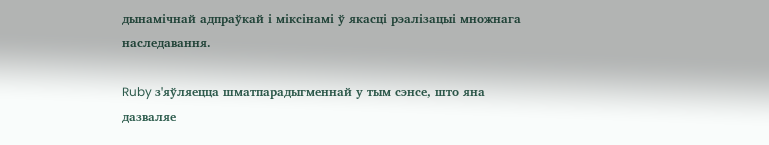дынамічнай адпраўкай і міксінамі ў якасці рэалізацыі множнага наследавання.

Ruby з'яўляецца шматпарадыгменнай у тым сэнсе, што яна дазваляе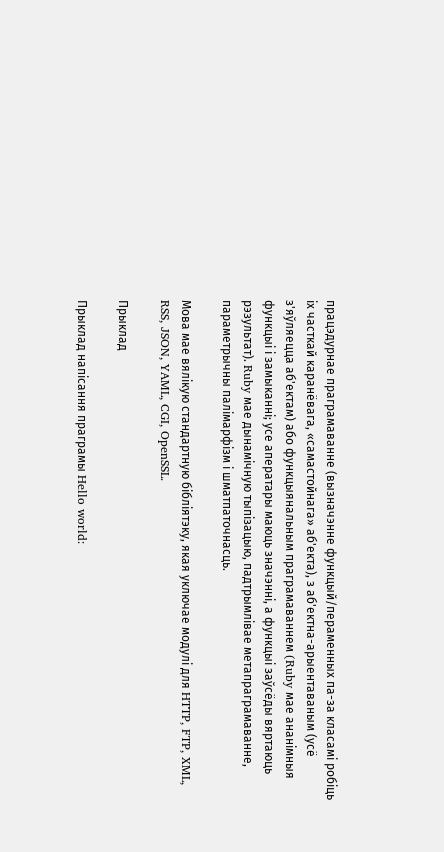працэдурнае праграмаванне (вызначэнне функцый/пераменных па-за класамі робіць іх часткай каранёвага, «самастойнага» аб'екта), з аб'ектна-арыентаваным (усё з'яўляецца аб'ектам) або функцыянальным праграмаваннем (Ruby мае ананімныя функцыі і замыканні; усе аператары маюць значэнні, а функцыі заўсёды вяртаюць рэзультат). Ruby мае дынамічную тыпізацыю, падтрымлівае метапраграмаванне, параметрычны палімарфізм і шматпаточнасць.

Мова мае вялікую стандартную бібліятэку, якая уключае модулі для HTTP, FTP, XML, RSS, JSON, YAML, CGI, OpenSSL.

Прыклад

Прыклад напісання праграмы Hello world: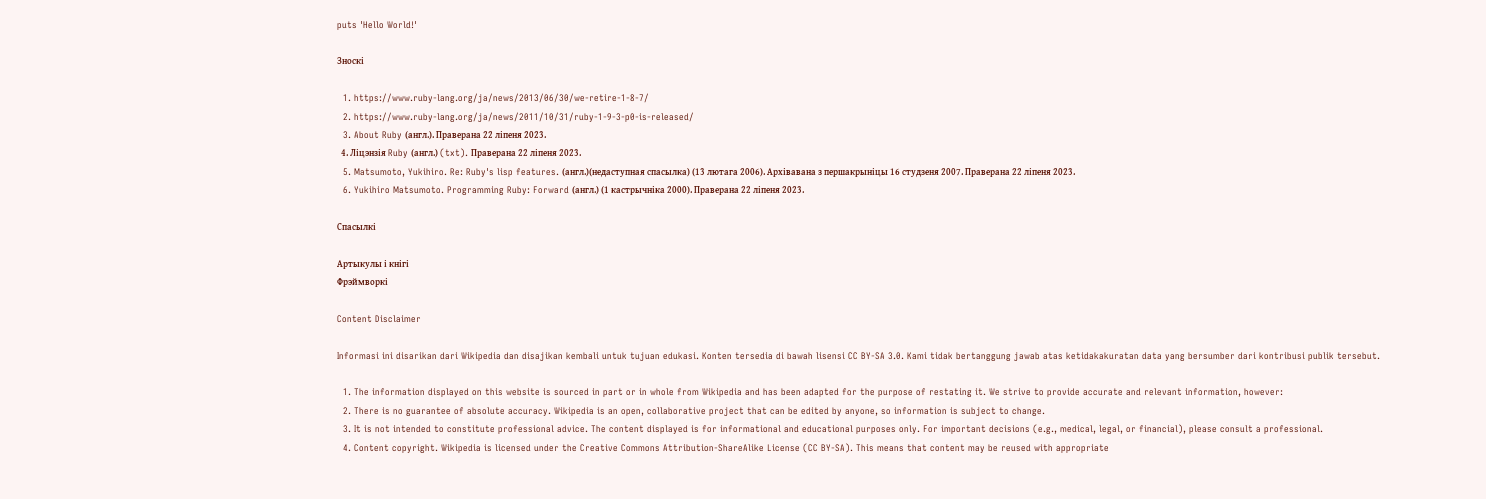puts 'Hello World!'

Зноскі

  1. https://www.ruby-lang.org/ja/news/2013/06/30/we-retire-1-8-7/
  2. https://www.ruby-lang.org/ja/news/2011/10/31/ruby-1-9-3-p0-is-released/
  3. About Ruby (англ.). Праверана 22 ліпеня 2023.
  4. Ліцэнзія Ruby (англ.) (txt). Праверана 22 ліпеня 2023.
  5. Matsumoto, Yukihiro. Re: Ruby's lisp features. (англ.)(недаступная спасылка) (13 лютага 2006). Архівавана з першакрыніцы 16 студзеня 2007. Праверана 22 ліпеня 2023.
  6. Yukihiro Matsumoto. Programming Ruby: Forward (англ.) (1 кастрычніка 2000). Праверана 22 ліпеня 2023.

Спасылкі

Артыкулы і кнігі
Фрэймворкі

Content Disclaimer

Informasi ini disarikan dari Wikipedia dan disajikan kembali untuk tujuan edukasi. Konten tersedia di bawah lisensi CC BY-SA 3.0. Kami tidak bertanggung jawab atas ketidakakuratan data yang bersumber dari kontribusi publik tersebut.

  1. The information displayed on this website is sourced in part or in whole from Wikipedia and has been adapted for the purpose of restating it. We strive to provide accurate and relevant information, however:
  2. There is no guarantee of absolute accuracy. Wikipedia is an open, collaborative project that can be edited by anyone, so information is subject to change.
  3. It is not intended to constitute professional advice. The content displayed is for informational and educational purposes only. For important decisions (e.g., medical, legal, or financial), please consult a professional.
  4. Content copyright. Wikipedia is licensed under the Creative Commons Attribution-ShareAlike License (CC BY-SA). This means that content may be reused with appropriate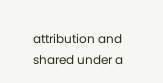attribution and shared under a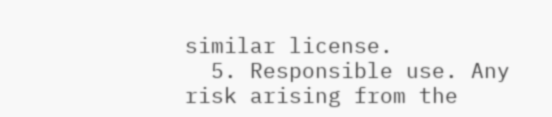similar license.
  5. Responsible use. Any risk arising from the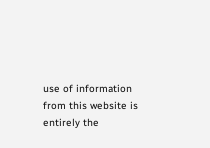use of information from this website is entirely the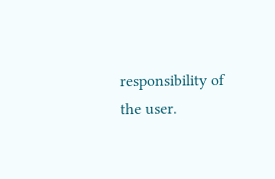responsibility of the user.